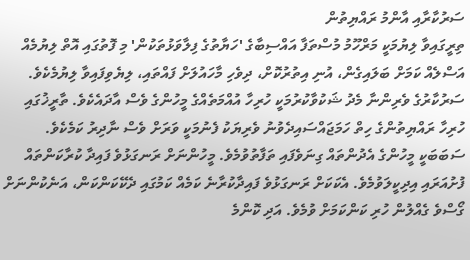ސަރުކާރާއި އާންމު ރައްޔިތުން
ތިރީގައިވާ ލިޔުމަކީ މަރްހޫމު މުސްތަފާ އައްސިބާގެ 'ހަޔާތުގެ ފިލާވަޅުތަކުން' މި ފޮތުގައި އޮތް ލިޔުމެއް އަސްލެއް ކަމަށް ބަލައިގެން، އުނި އިތުރުކޮށް، ދިވެހި މާހައުލަށް ފައްތައި، ލިޔެވިފައިވާ ލިޔުމެކެވެ.
ސަރުކާރުގެ ވެރިންނާ މެދު ޝަކުވާކުރުމަކީ ހުރިހާ އުއްމަތެއްގެ މީހުންގެ ވެސް އާދައެކެވެ. ތާރީޚުގައި ހުރިހާ ރައްޔިތުންގެ ހިތް ހަމަޖައްސައިދެވުނު ވެރިޔަކު ފެނުމަކީ ވަރަށް ވެސް ނާދިރު ކަމެކެވެ. ސަބަބަކީ މީހުންގެ އެދުންތައް ގިނަވެފައި ތަފާތުވުމެވެ. މީހުންނަށް ރަނގަޅުވެ ފައިދާ ކުރާކަންތައް ފުށުއަރައި އިދިކީލަވުމެވެ. އެކަކަށް ރަނގަޅުވެ ފައިދާކުރާނެ ކަމެއް ކަމުގައި ދެކޭކަންކަން، އަނެކުންނަށް ގޯސްވެ ގެއްލުން ހުރި ކަންކަމަށް ވުމެވެ. އަދި ކޮންމެ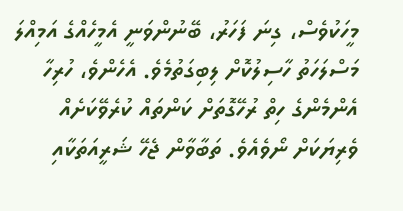މީހަކުވެސް، ގިނަ ފަހަރު، ބޭނުންވަނީ އެމީހެއްގެ އަމިއްލަ މަސްލަހަތު ހާސިލުކޮށް ލިބިގަތުމެވެ. އެހެންވެ، ހުރިހާ އެންމެންގެ ހިތް ރުހޭގޮތަށް ކަންތައް ކުރެވޭކަށެއް ވެރިޔަކަށް ނޯވެއެވެ. ތަބާވާން ޖެހޭ ޝަރީއަތަކާއި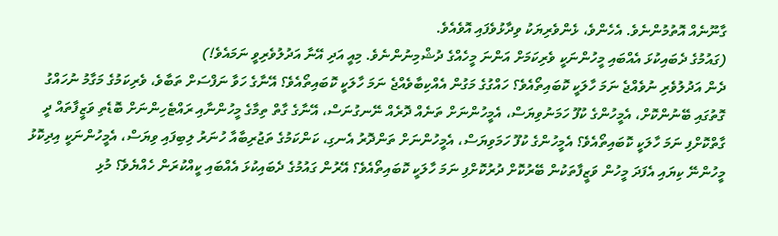ގާނޫނެއް އޮތުމުންނެވެ. އެހެންވެ، ޅެންވެރިޔަކު ވިދާޅުވެފައި އޮވެއެވެ.
(ގައުމުގެ ދެބައިކުޅަ އެއްބައި މީހުންނަކީ ވެރިކަމަށް އަންނަ މީހެއްގެ ދުޝްމިނުންނެވެ. މިއީ އަދި އޭނާ އަދުލުވެރިވީ ނަމައެވެ!)
ދެން އަދުލުވެރި ނުވެއްޖެ ނަމަ ހާލަކީ ކޮބައިތޯއެވެ؟ ހައްގުގެ މަގުން އެއްކިބާވެއްޖެ ނަމަ ހާލަކީ ކޮބައިތޯއެވެ؟ އޭނާގެ ހަވާ ނަފްސަށް ތަބާވެ، ވެރިކަމުގެ މަގާމު ނުހައްގު ގޮތުގައި ބޭނުންކޮށް، އެމީހުންގެ ކުފޫ ހަމަނުވިޔަސް، އެމީހުންނަށް ތަނެއް ދޮރެއް ނޭނގުނަސް، އޭނާގެ ގާތް ތިމާގެ މީހުންނާއި ރައްޓެހިންނަށް ބޮޑެތި ވަޒީފާތައް ދީ ގާތްކޮށްފި ނަމަ ހާލަކީ ކޮބައިތޯއެވެ؟ އެމީހުންގެ ކުފޫ ހަމަވިޔަސް، އެމީހުންނަށް ތަންދޮރު އެނގި، ކަންކަމުގެ ތަޖުރިބާއާ ހުނަރު ލިބިފައި ވިޔަސް، އެމީހުންނަކީ އިދިކޮޅު މީހުންނޭ ކިޔައި އެފަދަ މީހުން ވަޒީފާތަކުން ބޭރުކޮށް ދުރުކޮށްފި ނަމަ ހާލަކީ ކޮބައިތޯއެވެ؟ އޭރުން ގައުމުގެ ދެބައިކުޅަ އެއްބައި ކީއްކުރަން ހެއްޔެވެ؟ މުޅި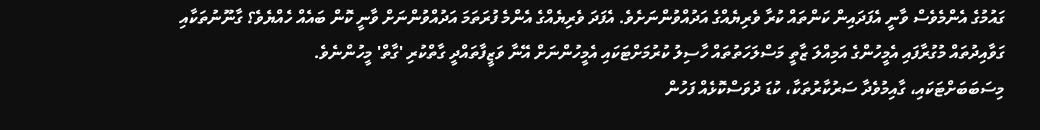ގައުމުގެ އެންމެވެސް ވާނީ އެފަދައިން ކަންތައް ކުރާ ވެރިޔެއްގެ އަދުއްވުންނަށެވެ. އެފަދަ ވެރިޔެއްގެ އެންމެ ފުރަތަމަ އަދުއްވުންނަށް ވާނީ ކޮން ބައެއް ހެއްޔެވެ؟ ގާނޫނުތަކާއި ގަވާއިދުތައް މުގުރާފައި އެމީހުންގެ އަމިއްލަ ޒާތީ މަސްލަހަތުތައް ހާސިލު ކުރުމަށްޓަކައި އެމީހުންނަށް އޭނާ ވަޒީފާތައްދީ ގާތްކުރި 'ގާތް' މީހުންނެވެ.
މިސަބަބަށްޓަކައި، ގާއިމުވެދާ ސަރުކާރުތަކާ، ކުޑަ ދުވަސްކޮޅެއް ފަހުން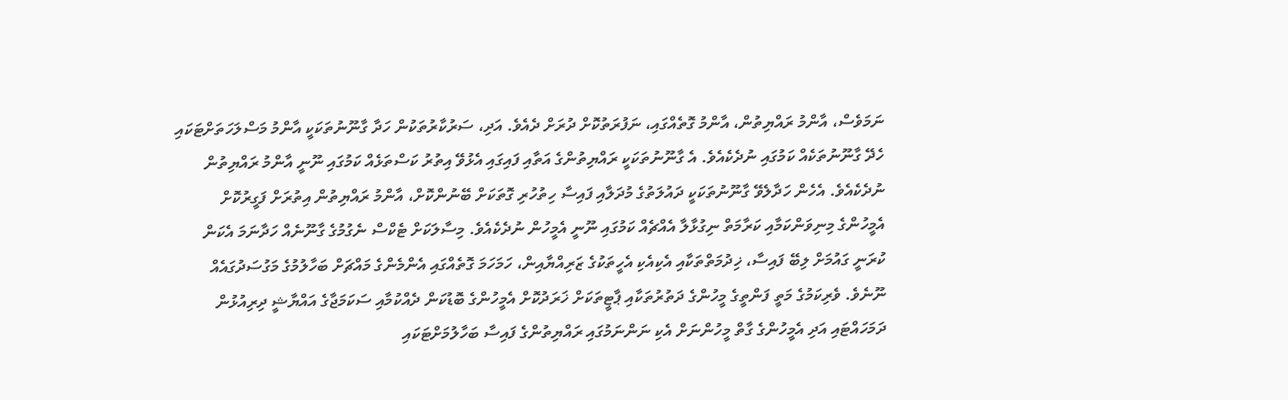ނަމަވެސް، އާންމު ރައްޔިތުން، އާންމު ގޮތެއްގައި، ނަފުރަތުކޮށް ދުރަށް ދެއެވެ. އަދި، ސަރުކާރުތަކުން ހަދާ ގާނޫނުތަކަކީ އާންމު މަސްލަހަތަށްޓަކައި ހެދޭ ގާނޫނުތަކެއް ކަމުގައި ނުދެކެއެވެ. އެ ގާނޫނުތަކަކީ ރައްޔިތުންގެ އަތާއި ފައިގައި އެޅުވޭ އިތުރު ކަސްތަޅެއް ކަމުގައި ނޫނީ އާންމު ރައްޔިތުން ނުދެކެއެވެ. އެހެން ހަދާލެވޭ ގާނޫނުތަކަކީ ދައުލަތުގެ މުދަލާއި ފައިސާ ހިތުހުރި ގޮތަކަށް ބޭނުންކޮށް، އާންމު ރައްޔިތުން އިތުރަށް ފަގީރުކޮށް އެމީހުންގެ މިނިވަންކަމާއި ކަރާމަތް ނިގުޅާލާ އެއްޗެއް ކަމުގައި ނޫނީ އެމީހުން ނުދެކެއެވެ. މިސާލަކަށް ޓެކްސް ނެގުމުގެ ގާނޫނެއް ހަދާނަމަ އެކަން ކުރަނީ ގައުމަށް ލިބޭ ފައިސާ، ޚިދުމަތްތަކާއި އެކިއެކި އެހީތަކުގެ ޒަރިއްޔާއިން، ހަމަހަމަ ގޮތެއްގައި އެންމެންގެ މައްޗަށް ބަހާލުމުގެ މަގުސަދުގައެއް ނޫނެވެ. ވެރިކަމުގެ މަތީ ފަންތީގެ މީހުންގެ ދަތުރުތަކާއި ޕާޓީތަކަށް ޚަރަދުކޮށް އެމީހުންގެ ބޮޑުކަން ދެއްކުމާއި ސަކަމަޖާގެ އައްޔާޝީ ދިރިއުޅުން ދަމަހައްޓައި އަދި އެމީހުންގެ ގާތް މީހުންނަށް އެކި ނަންނަމުގައި ރައްޔިތުންގެ ފައިސާ ބަހާލުމަށްޓަކައި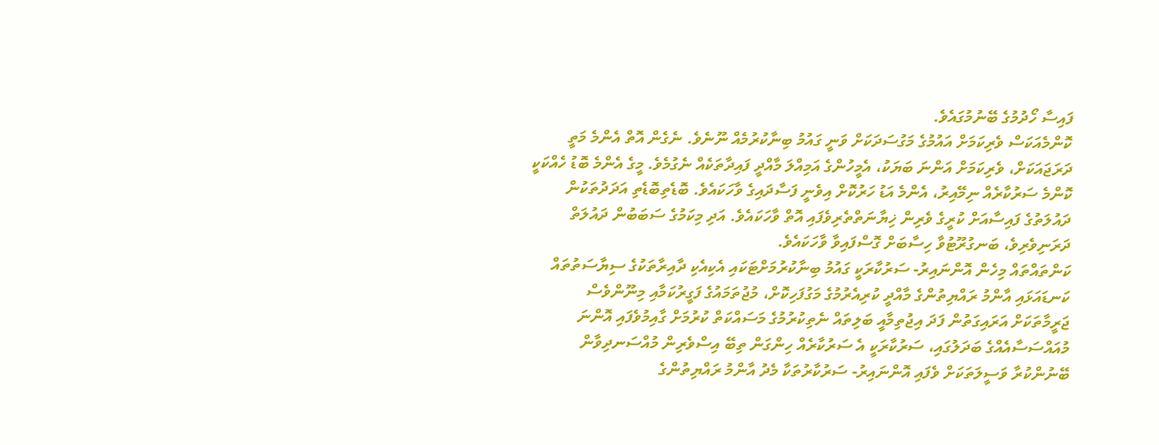ފައިސާ ހޯދުމުގެ ބޭނުމުގައެވެ.
ކޮންމެއަކަސް ވެރިކަމަށް އައުމުގެ މަގުސަދަކަށް ވަނީ ގައުމު ބިނާކުރުމެއް ނޫނެވެ. ނެގެން އޮތް އެންމެ މަތީ ދަރަޖައަކަށް، ވެރިކަމަށް އަންނަ ބަޔަކު، އެމީހުންގެ އަމިއްލަ މާއްދީ ފައިދާތަކެއް ނެގުމެވެ. މީގެ އެންމެ ބޮޑު ހެއްކަކީ ކޮންމެ ސަރުކާރެއް ނިމޭއިރު، އެންމެ އަޑު ހަރުކޮށް އިވެނީ ފަސާދައިގެ ވާހަކައެވެ. ބޮޑެތިބޮޑެތި އަދަދުތަކުން ދައުލަތުގެ ފައިސާއަށް ކުރީގެ ވެރިން ޚިޔާނަތްތެރިވެފައި އޮތް ވާހަކައެވެ. އަދި މިކަމުގެ ސަބަބުން ދައުލަތް ދަރަނިވެރިވެ، ބަނގުރޫޓުވާ ހިސާބަށް ގޮސްފައިވާ ވާހަކައެވެ.
ކަންތައްތައް މިހެން އޮންނައިރު- ސަރުކާރަކީ ގައުމު ބިނާކުރުމަށްޓަކައި އެކިއެކި ދާއިރާތަކުގެ ސިޔާސަތުތައް ކަނޑައަޅައި އާންމު ރައްޔިތުންގެ މާއްދީ ކުރިއެރުމުގެ މަގުފަހިކޮށް، މުޖުތަމައުގެ ފަގީރުކަމާއި މިނޫންވެސް ޖަރީމާތަކަށް އަރައިގަތުން ފަދަ އިޖުތިމާއީ ބަލިތައް ނެތިކުރުމުގެ މަސައްކަތް ކުރުމަށް ގާއިމުވެފައި އޮންނަ މުއައްސަސާއެއްގެ ބަދަލުގައި، ސަރުކާރަކީ އެ ސަރުކާރެއް ހިންގަން ތިބޭ އިސްވެރިން މުއްސަނދިވާން ބޭނުންކުރާ ވަސީލަތަކަށް ވެފައި އޮންނައިރު- ސަރުކާރުތަކާ މެދު އާންމު ރައްޔިތުންގެ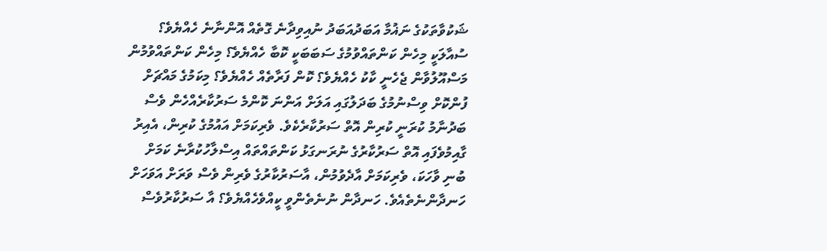ޝަކުވާތަކުގެ ނަޣުމާ އަބަދުއަބަދު ނުއިވިދާނެ ގޮތެއް އޮންނާނެ ހެއްޔެވެ؟ ސުއާލަކީ މިހެން ކަންތައްވުމުގެ ސަބަބަކީ ކޮބާ ހެއްޔެވެ؟ މިހެން ކަންތައްވުމުން މަސްއޫލުވާން ޖެހެނީ ކާކު ހެއްޔެވެ؟ ކޮން ފަރާތެއް ހެއްޔެވެ؟ މިކަމުގެ މައްޗަށް ފުންކޮށް ވިސްނުމުގެ ބަދަލުގައި އަލަށް އަންނަ ކޮންމެ ސަރުކާރެއްހެން ވެސް ބަދުނާމު ކުރަނީ ކުރިން އޮތް ސަރުކާރެކެވެ. ވެރިކަމަށް އައުމުގެ ކުރިން، އެއިރު ގާއިމުވެފައި އޮތް ސަރުކާރުގެ ނުރަނގަޅު ކަންތައްތައް އިސްލާހުކުރާނެ ކަމަށް ބުނި ވާހަކަ، ވެރިކަމަށް އާދެވުމުން، އާސަރުކާރުގެ ވެރިން ވެސް ވަރަށް އަވަހަށް ހަނދާންނެތެއެވެ. ހަނދާން ނުނެތެންވީ ކީއްވެހެއްޔެވެ؟ އާ ސަރުކާރުވެސް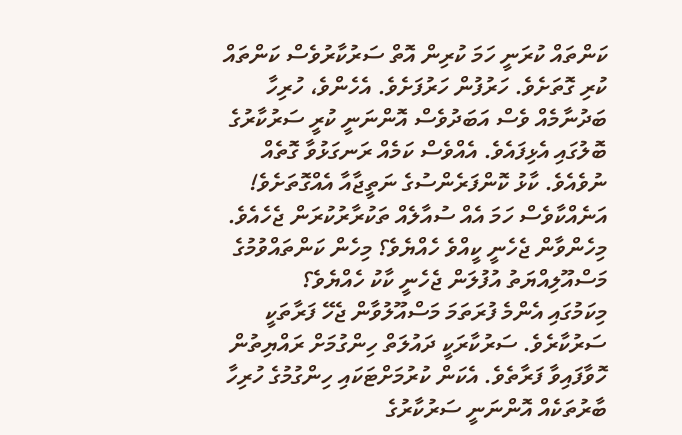ކަންތައް ކުރަނީ ހަމަ ކުރިން އޮތް ސަރުކާރުވެސް ކަންތައް ކުރި ގޮތަށެވެ. ހަރުފުން ހަރުފަށެވެ. އެހެންވެ، ހުރިހާ ބަދުނާމެއް ވެސް އަބަދުވެސް އޮންނަނީ ކުރީ ސަރުކާރުގެ ބޮލުގައި އެޅިފައެވެ. އެއްވެސް ކަމެއް ރަނގަޅުވާ ގޮތެއް ނުވެއެވެ. ކާޅު ކޮންފަރެންސުގެ ނަތީޖާއާ އެއްގޮތަށެވެ! އަނެއްކާވެސް ހަމަ އެއް ސުއާލެއް ތަކުރާރުކުރަން ޖެހެއެވެ. މިހެންވާން ޖެހެނީ ކީއްވެ ހެއްޔެވެ؟ މިހެން ކަންތައްވުމުގެ މަސްއޫލިއްޔަތު އުފުލަން ޖެހެނީ ކާކު ހެއްޔެވެ؟
މިކަމުގައި އެންމެ ފުރަތަމަ މަސްއޫލުވާން ޖެހޭ ފަރާތަކީ ސަރުކާރެވެ. ސަރުކާރަކީ ދައުލަތް ހިންގުމަށް ރައްޔިތުން ހޮވާފައިވާ ފަރާތެވެ. އެކަން ކުރުމަށްޓަކައި ހިންގުމުގެ ހުރިހާ ބާރުތަކެއް އޮންނަނީ ސަރުކާރުގެ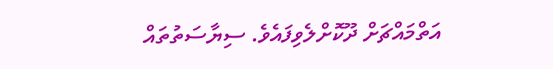އަތްމައްޗަށް ދޫކޮށްލެވިފައެވެ. ސިޔާސަތުތައް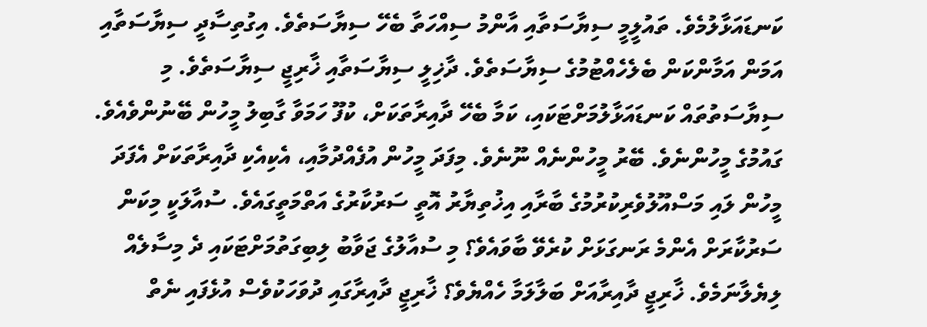ކަނޑައަޅާލުމެވެ. ތައުލީމީ ސިޔާސަތާއި އާންމު ސިއްހަތާ ބެހޭ ސިޔާސަތެވެ. އިގުތިސާދީ ސިޔާސަތާއި އަމަން އަމާންކަން ބެލެހެއްޓުމުގެ ސިޔާސަތެވެ. ދާޚިލީ ސިޔާސަތާއި ޚާރިޖީ ސިޔާސަތެވެ. މި ސިޔާސަތުތައް ކަނޑައަޅާލުމަށްޓަކައި، ކަމާ ބެހޭ ދާއިރާތަކަށް، ކުފޫ ހަމަވާ ގާބިލު މީހުން ބޭނުންވެއެވެ. ގައުމުގެ މީހުންނެވެ. ބޭރު މީހުންނެއް ނޫނެވެ. މިފަދަ މީހުން އުފެއްދުމާއި، އެކިއެކި ދާއިރާތަކަށް އެފަދަ މީހުން ލައި މަސްއޫލުވެރިކުރުމުގެ ބާރާއި އިޚުތިޔާރު އޮތީ ސަރުކާރުގެ އަތްމަތީގައެވެ. ސުއާލަކީ މިކަން ސަރުކާރަށް އެންމެ ރަނގަޅަށް ކުރެވޭ ބާވައެވެ؟ މި ސުއާލުގެ ޖަވާބު ލިބިގަތުމަށްޓަކައި ދެ މިސާލެއް ލިޔެލާނަމެވެ. ޚާރިޖީ ދާއިރާއަށް ބަލާލަމާ ހެއްޔެވެ؟ ޚާރިޖީ ދާއިރާގައި ދުވަހަކުވެސް އުޅެފައި ނެތް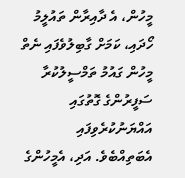މީހުން، އެ ދާއިރާން ތައުލީމު ހޯދައި، ކަމަށް ގާބިލުވެފައި ނެތް މީހުން ގައުމު ތަމްސީލުކުރާ ސަފީރުންގެ ގޮތުގައި އައްޔަނުކުރެވިފައި އެބަތިއްބެވެ. އަދި، އެމީހުންގެ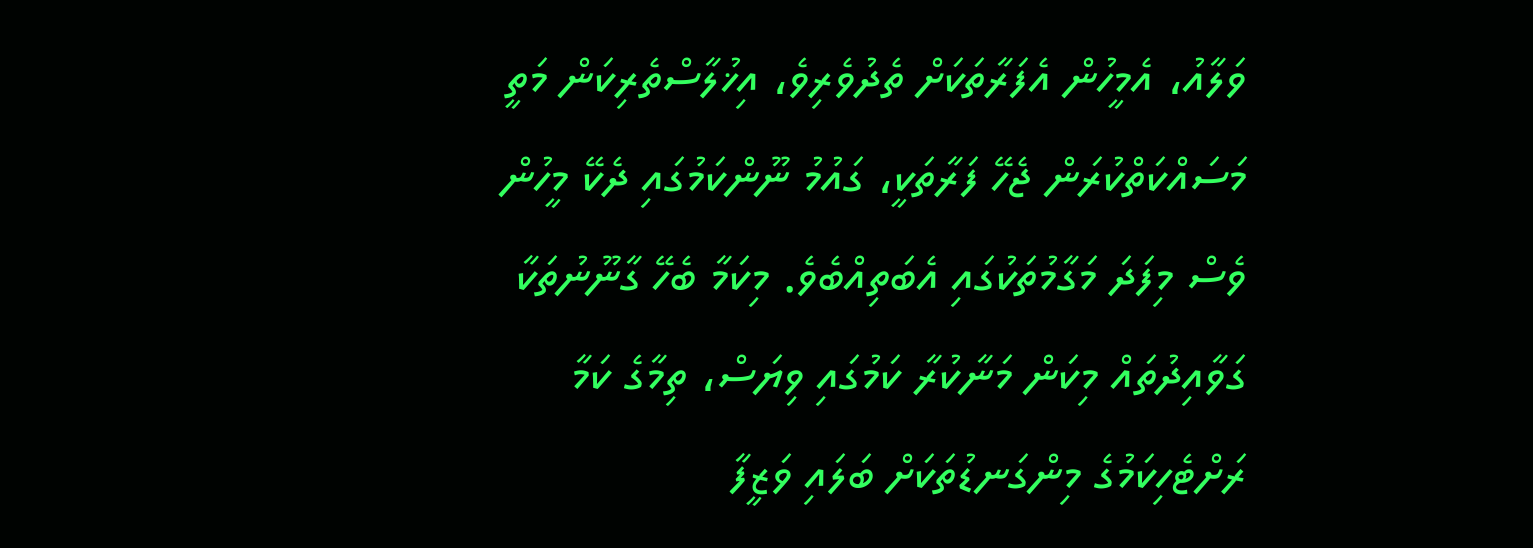ވަލާއު، އެމީހުން އެފަރާތަކަށް ތެދުވެރިވެ، އިޚުލާސްތެރިކަން މަތީ މަސައްކަތްކުރަން ޖެހޭ ފަރާތަކީ، ގައުމު ނޫންކަމުގައި ދެކޭ މީހުން ވެސް މިފަދަ މަގާމުތަކުގައި އެބަތިއްބެވެ. މިކަމާ ބެހޭ ގާނޫނުތަކާ ގަވާއިދުތައް މިކަން މަނާކުރާ ކަމުގައި ވިޔަސް، ތިމާގެ ކަމާ ރަށްޓެހިކަމުގެ މިންގަނޑުތަކަށް ބަލައި ވަޒީފާ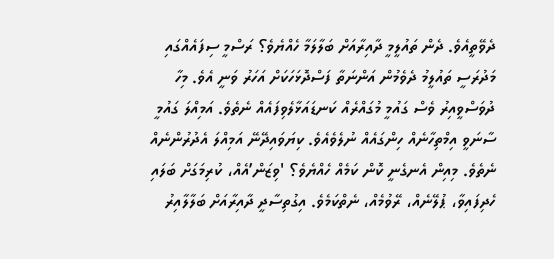ދެވޭތީއެވެ. ދެން ތައުލީމީ ދާއިރާއަށް ބަލާލަމާ ހެއްޔެވެ؟ ރަސްމީ ސިފައެއްގައި މަދުރަސީ ތައުލީމު ދެވެމުން އަންނަތާ ފަސްދޮޅަހަކަށް އަހަރު ވަނީ އެވެ. މިހާ ދުވަސްވީއިރު ވެސް ގައުމީ މުގައްރެއް ކަނޑައަޅާލެވިފައެއް ނެތެވެ. އަމިއްލަ ގައުމީ ސާނަވީ އިމްތިހާނެއް ހިންގައެއް ނުލެވެއެވެ. ކިޔަވައިދޭނޭ އަމިއްލަ އެދުރުންނެއް ނެތެވެ. މިއިން އެނގެނީ ކޮން ކަމެއް ހެއްޔެވެ؟ 'ވިޒަން’އެއް، ކުރިމަގަށް ބަލައި ހެދިފައިވާ، ޕުލޭނެއް، ރޭވުމެއް، ނެތްކަމެވެ. އިގުތިސާދީ ދާއިރާއަށް ބަލާލާއިރު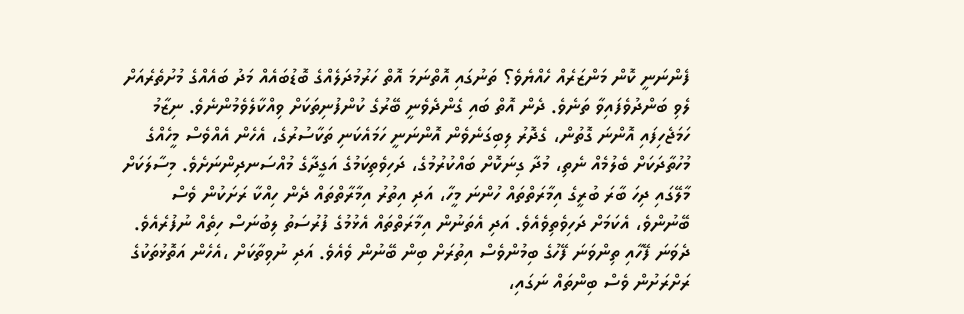ފެންނަނީ ކޮން މަންޒަރެއް ހެއްޔެވެ؟ ތަނުގައި އޮތްނަމަ އޮތް ހަރުމުދަލެއްގެ ބޮޑުބައެއް މަދު ބައެއްގެ މުށުތެރެއަށް ލެވި ބަންދުވެފައިވާ ތަނެވެ. ދެން އޮތް ބައި ގެންދެވެނީ ބޭރުގެ ކުންފުނިތަކަށް ވިއްކާލެވެމުންނެވެ. ނިޒާމު ހަމަޖެހިފައި އޮންނަ ގޮތުން، ގެދޮރު ލިބިގަނެވެން އޮންނަނީ ހަމައެކަނި ތަކާސުރުގެ، އެހެން އެއްވެސް މީހެއްގެ މުހުތާދަކަށް ބެލުމެއް ނެތި، މުދާ ގިނަކޮށް ބައްކުރުމުގެ، ދަހިވެތިކަމުގެ އަގީދާގެ މުއްސަނދިންނަށެވެ. މިސާލަކަށް މާލޭގައި ދިހަ ބާރަ ބުރީގެ އިމާރަތްތައް ހުންނަ މީހާ، އަދި އިތުރު އިމާރާތްތައް ދެން ހިއްކާ ރަށަކުން ވެސް ބޭނުންވެ، އެކަމަށް ދަހިވެތިވެއެވެ. އަދި އެތަނުން އިމާރަތްތައް އެޅުމުގެ ފުރުސަތު ލިބުނަސް ހިތެއް ނުފުރެއެވެ. ދެވަނަ ފޭހާއި ތިންވަނަ ފޭހުގެ ބިމުންވެސް އިތުރަށް ބިން ބޭނުން ވެއެވެ. އަދި ނުވިތާކަށް ،އެހެން އަތޮޅުތަކުގެ ރަށްރަށުން ވެސް ބިންތައް ނަގައި،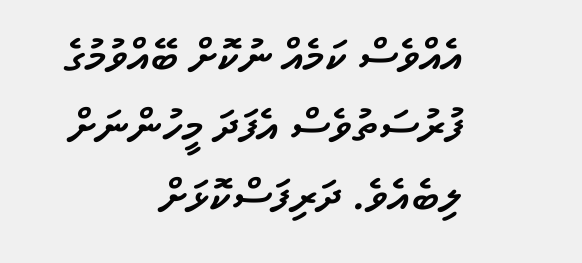އެއްވެސް ކަމެއް ނުކޮށް ބޭއްވުމުގެ ފުރުސަތުވެސް އެފަދަ މީހުންނަށް ލިބެއެވެ. ދަރިފަސްކޮޅަށް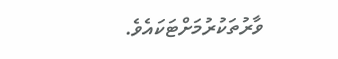ވާރުތަކުރުމަށްޓަކައެވެ.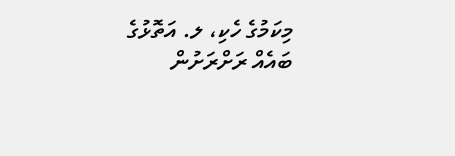މިކަމުގެ ހެކި، ލ. އަތޮޅުގެ ބައެއް ރަށްރަށުން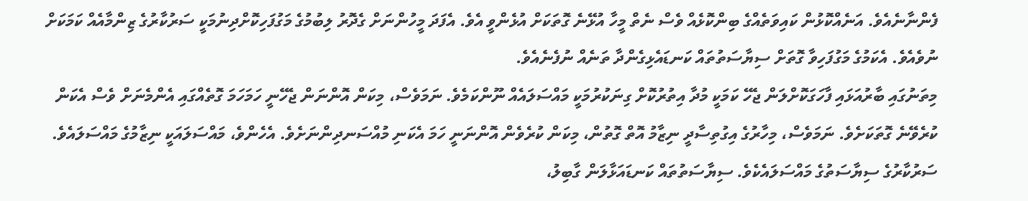ފެންނާނެއެވެ. އަނެއްކޮޅުން ކައިވަތެއްގެ ބިންކޮޅެއް ވެސް ނެތް މީހާ އުޅޭނެ ގޮތަކަށް އުޅެންވީ އެވެ. އެފަދަ މީހުންނަށް ގެދޮރު ލިބުމުގެ މަގުފަހިކޮށްދިނުމަކީ ސަރުކާރުގެ ޒިންމާއެއް ކަމަކަށް ނުވެއެވެ. އެކަމުގެ މަގުފަހިވާ ގޮތަށް ސިޔާސަތުތައް ކަނޑައެޅިގެންދާ ތަނެއް ނުފެނެއެވެ.
މިތަނުގައި ބާރުއަޅައި ފާހަގަކޮށްލަން ޖެހޭ ކަމަކީ މުދާ އިތުރުކޮށް ގިނަކުރުމަކީ މައްސަލައެއް ނޫންކަމެވެ. ނަމަވެސް، މިކަން އޮންނަން ޖެހޭނީ ހަމަހަމަ ގޮތެއްގައި އެންމެނަށް ވެސް އެކަން ކުރެވޭނެ ގޮތަކަށެވެ. ނަމަވެސް، މިހާރުގެ އިގުތިސާދީ ނިޒާމު އޮތް ގޮތުން، މިކަން ކުރެވެން އޮންނަނީ ހަމަ އެކަނި މުއްސަނދިންނަށެވެ. އެހެންވެ، މައްސަލައަކީ ނިޒާމުގެ މައްސަލައެވެ. ސަރުކާރުގެ ސިޔާސަތުގެ މައްސަލައެކެވެ. ސިޔާސަތުތައް ކަނޑައަޅާލަން ގާބިލު،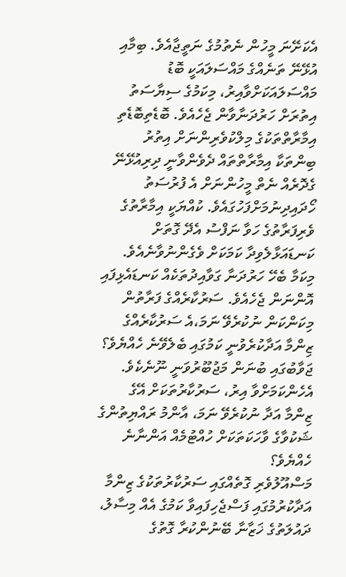އެކަށޭނަ މީހުން ނެތުމުގެ ނަތީޖާއެވެ. ބިމާއި އުޅޭނޭ ތަނެއްގެ މައްސަލައަކީ ބޮޑު މައްސަލައަކަށްވާއިރު، މިކަމުގެ ސިޔާސަތު އިތުރަށް ހަރުދަނާވާން ޖެހެއެވެ. ބޮޑެތިބޮޑެތި އިމާރާތްތަކުގެ މިލްކުވެރިންނަށް އިތުރު ބިންތަކާ އިމާރާތްތައް ދެވެންވާނީ ދިރިއުޅޭނޭ ގެދޮރެއް ނެތް މީހުންނަށް އެ ފުރުސަތު ހޯދައިދިނުމަށްފަހުގައެވެ. ކުއްޔަކީ އިމާރާތުގެ ވެރިފަރާތުގެ ހަވާ ނަފްސު އެދޭ ގޮތަށް ކަނޑައަޅާލެވިދާ ކަމަކަށް ވެގެންނުވާނެއެވެ. މިކަމާ ބެހޭ ހަރުދަނާ ގަވާއިދުތަކެއް ކަނޑައެޅިފައި އޮންނަން ޖެހެއެވެ. ސަރުކާރެއްގެ ފަރާތުން މިކަންކަން ނުކުރެވޭ ނަމަ،އެ ސަރުކާރެއްގެ ޒިންމާ އަދާކުރެވުނީ ކަމުގައި ބެލެވޭނެ ހެއްޔެވެ؟ ޖަވާބުގައި ބުނަން މަޖުބޫރުވަނީ ނޫނެކެވެ. އެހެންކަމަށްވާ އިރު، ސަރުކާރުތަކަށް އޭގެ ޒިންމާ އަދާ ނުކުރެވޭ ނަމަ، އާންމު ރައްޔިތުންގެ ޝަކުވާގެ ވާހަކަތަކަށް ހުއްޓުމެއް އަންނާނެ ހެއްޔެވެ؟
މަސްއޫލުވެރި ގޮތެއްގައި ސަރުކާރުތަކުގެ ޒިންމާ އަދާކުރުމުގައި ފަސްޖެހިފައިވާ ކަމުގެ އެއް މިސާލު، ދައުލަތުގެ ޚަޒާނާ ބޭނުންކުރާ ގޮތުގެ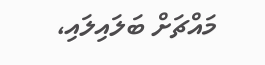މައްޗަށް ބަލައިލައި،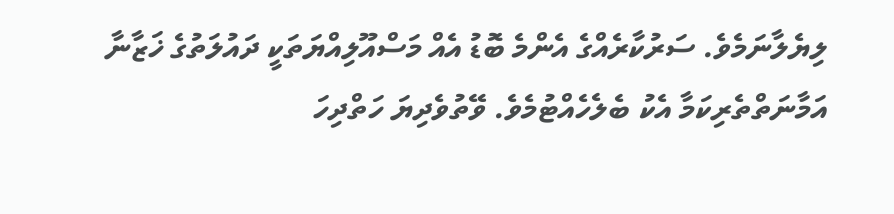ލިޔެލާނަމެވެ. ސަރުކާރެއްގެ އެންމެ ބޮޑު އެއް މަސްއޫލިއްޔަތަކީ ދައުލަތުގެ ޚަޒާނާ އަމާނަތްތެރިކަމާ އެކު ބެލެހެއްޓުމެވެ. ވޭތުވެދިޔަ ހަތްދިހަ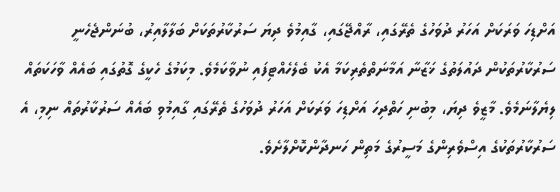އަށްޑިހަ ވަރަކަށް އަހަރު ދުވަހުގެ ތެރޭގައި، ރާއްޖޭގައި، ގާއިމުވެ ދިޔަ ސަރުކާރުތަކަށް ބަލާލާއިރު، ބުނަންޖެހެނީ ސަރުކާރުތަކުން ދައުލަތުގެ ޚަޒާނާ އަމާނަތްތެރިކަމާ އެކު ބެލެހެއްޓިފައި ނުވާކަމެވެ. މިކަމުގެ ހެކީގެ ގޮތުގައި ބައެއް ވާހަކަތައް ލިޔެލާނަމެވެ. މާޒީވެ ދިޔަ، މިބުނި ހަތްދިހަ އަށްޑިހަ ވަރަކަށް އަހަރު ދުވަހުގެ ތެރޭގައި ގާއިމުވި ބައެއް ސަރުކާރުތައް ނިމި، އެ ސަރުކާރުތަކުގެ އިސްވެރިންގެ މަސީރުގެ މަތިން ހަނދާންކޮށްލާށެވެ.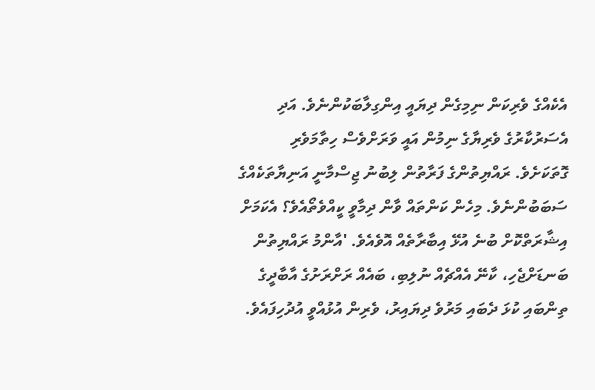އެކެއްގެ ވެރިކަން ނިމިގެން ދިޔައީ އިންގިލާބަކުންނެވެ. އަދި އެސަރުކާރުގެ ވެރިޔާގެ ނިމުން އައީ ވަރަށްވެސް ހިތާމަވެރި ގޮތަކަށެވެ. ރައްޔިތުންގެ ފަރާތުން ލިބުނު ޖިސްމާނީ އަނިޔާތަކެއްގެ ސަބަބުންނެވެ. މިހެން ކަންތައް ވާން ދިމާވީ ކީއްވެތޯއެވެ؟ އެކަމަށް އިޝާރަތްކޮށް ބުނެ އުޅޭ އިބާރާތެއް އޮވެއެވެ. 'އާންމު ރައްޔިތުން ބަނޑަށްޖެހި، ކާނޭ އެއްޗެއް ނުލިބި، ބައެއް ރަށްރަށުގެ އާބާދީގެ ތިންބައި ކުޅަ ދެބައި މަރުވެ ދިޔައިރު، ވެރިން އުޅުއްވީ އުދުހިފައެވެ.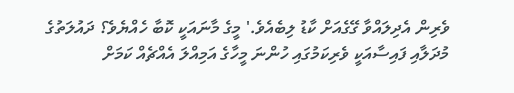ވެރިން އެދިލައްވާ ގޭގެއަށް ކާޑު ލިބެއެވެ.' މީގެ މާނައަކީ ކޮބާ ހެއްޔެވެ؟ ދައުލަތުގެ މުދަލާއި ފައިސާއަކީ ވެރިކަމުގައި ހުންނަ މީހާގެ އަމިއްލަ އެއްޗެއް ކަމަށް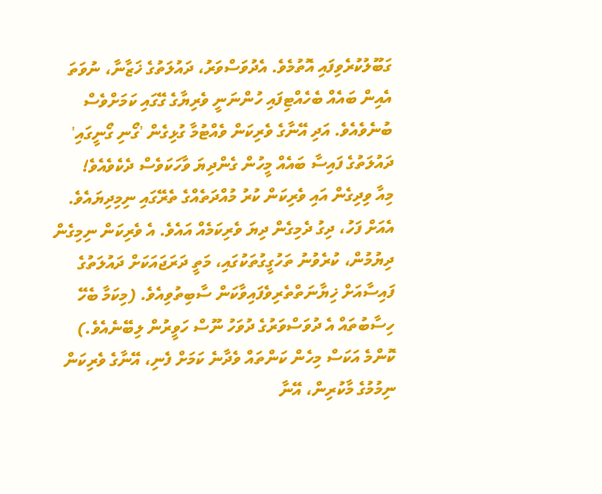ގަބޫލުކުރެވިފައި އޮތުމެވެ. އެދުވަސްވަރު، ދައުލަތުގެ ޚަޒާނާ، ނުވަތަ އެއިން ބައެއް ބެހެއްޓިފައި ހުންނަނީ ވެރިޔާގެ ގޭގައި ކަމަށްވެސް ބުނެވެއެވެ. އަދި އޭނާގެ ވެރިކަން ވެއްޓުމާ ގުޅިގެން 'ގޯނި ގޯނީގައި' ދައުލަތުގެ ފައިސާ ބައެއް މީހުން ގެންދިޔަ ވާހަކަވެސް ދެކެވެއެވެ!
މިއާ ވިދިގެން އައި ވެރިކަން ކުރު މުއްދަތެއްގެ ތެރޭގައި ނިމިދިޔައެވެ. އެއަށް ފަހު، ދިގު ދެމިގެން ދިޔަ ވެރިކަމެއް އައެވެ. އެ ވެރިކަން ނިމިގެން ދިޔުމުން، ކުރެވުނު ތަހުގީގުތަކުގައި، މަތީ ދަރަޖައަކަށް ދައުލަތުގެ ފައިސާއަށް ޚިޔާނަތްތެރިވެފައިވާކަން ސާބިތުވިއެވެ. (މިކަމާ ބެހޭ ހިސާބުތައް އެ ދުވަސްވަރުގެ ދުވަހު ނޫސް ހަވީރުން ލިބޭނެއެވެ.) ކޮންމެ އަކަސް މިހެން ކަންތައް ވެދާނެ ކަމަށް ފެނި، އޭނާގެ ވެރިކަން ނިމުމުގެ މާކުރިން، އޭނާ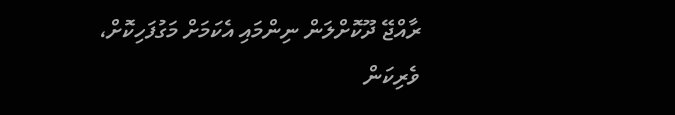ރާއްޖޭ ދޫކޮށްލަން ނިންމައި އެކަމަށް މަގުފަހިކޮށް، ވެރިކަން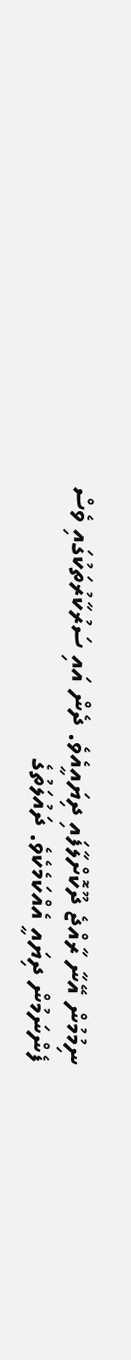ނިމުމުން އޭނާ ރާއްޖެ ދޫކޮށްލާފައި ދިޔައީއެވެ. ދެން އައި ސަރުކާރުތަކުގައި ވެސް ފެންނަމުން ދިޔައީ އެއްކަމެކެވެ. ދައުލަތުގެ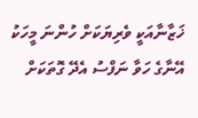ޚަޒާނާއަކީ ވެރިޔަކަށް ހުންނަ މީހަކު އޭނާގެ ހަވާ ނަފްސު އެދޭ ގޮތަކަށް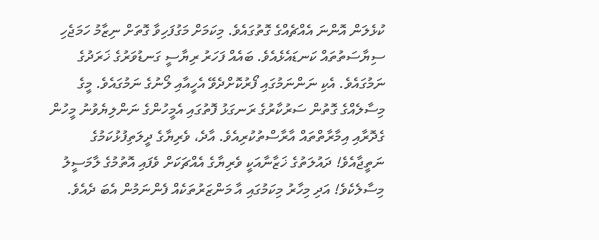ކުޅެލަން އޮންނަ އެއްޗެއްގެ ގޮތުގައެވެ. މިކަމަށް މަގުފަހިވާ ގޮތަށް ނިޒާމު ހަމަޖެހި ސިޔާސަތުތައް ކަނޑައެޅެއެވެ. ބައެއް ފަހަރު ރިޔާސީ ގަނޑުވަރުގެ ޚަރަދުގެ ނަމުގައެވެ. އެކި ނަންނަމުގައި ފޯރުކޮށްދެވޭ އެހީއާއި ލޯނުގެ ނަމުގައެވެ. މީގެ މިސާލެއްގެ ގޮތުން ސަރުކާރުގެ ރަނގަޅު ފޮތުގައި އެމީހުންގެ ނަންލިޔެވުނު މީހުން ގެދޮރާއި އިމާރާތްތައް އާރާސްތުކުރިއެވެ. އާދެ، ވެރިޔާގެ ދީލަތިފުޅުކަމުގެ ނަތީޖާއެވެ! ދައުލަތުގެ ޚަޒާނާއަކީ ވެރިޔާގެ އެއްޗަކަށް ވެފައި އޮތުމުގެ ލާމަސީލު މިސާލެކެވެ! އަދި މިހާރު މިކަމުގައި އާ މަންޒަރުތަކެއް ފެންނަމުން އެބަ ދެއެވެ.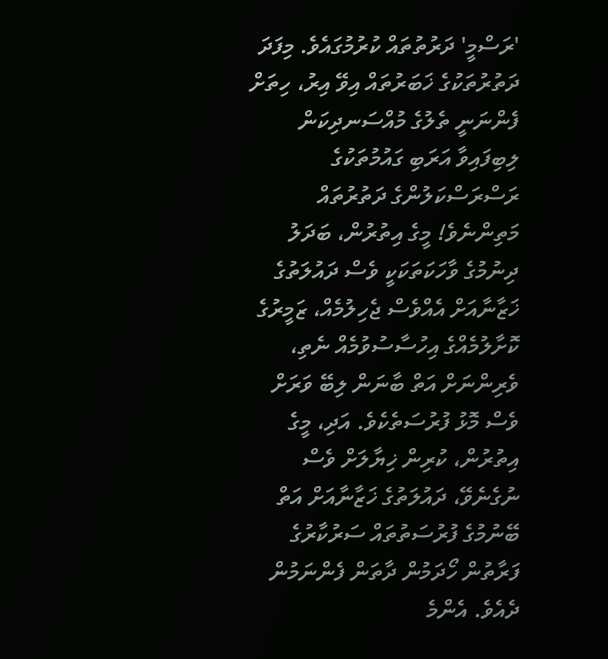'ރަސްމީ' ދަރުތުތައް ކުރުމުގައެވެ. މިފަދަ ދަތުރުތަކުގެ ޚަބަރުތައް އިވޭ އިރު، ހިތަށް ފެންނަނީ ތެލުގެ މުއްސަނދިކަން ލިބިފައިވާ އަރަބި ގައުމުތަކުގެ ރަސްރަސްކަލުންގެ ދަތުރުތައް މަތިންނެވެ! މީގެ އިތުރުން، ބަދަލު ދިނުމުގެ ވާހަކަތަކަކީ ވެސް ދައުލަތުގެ ޚަޒާނާއަށް އެއްވެސް ޖެހިލުމެއް، ޒަމީރުގެ ކޮށާލުމެއްގެ އިހުސާސުވުމެއް ނެތި، ވެރިންނަށް އަތް ބާނަން ލިބޭ ވަރަށް ވެސް މޮޅު ފުރުސަތެކެވެ. އަދި، މީގެ އިތުރުން، ކުރިން ޚިޔާލަށް ވެސް ނުގެނެވޭ، ދައުލަތުގެ ޚަޒާނާއަށް އަތް ބޭނުމުގެ ފުރުސަތުތައް ސަރުކާރުގެ ފަރާތުން ހޯދަމުން ދާތަން ފެންނަމުން ދެއެވެ. އެންމެ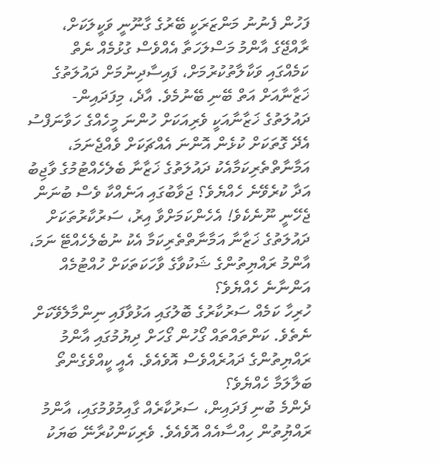ފަހުން ފެނުނު މަންޒަރަކީ ބޭރުގެ ގާނޫނީ ވަކީލަކަށް، ރާއްޖޭގެ އާންމު މަސްލަހަތާ އެއްވެސް ގުޅުމެއް ނެތް ކަމެއްގައި ވަކާލާތުކުރުމަށް، ފައިސާދިނުމަށް ދައުލަތުގެ ޚަޒާނާއަށް އަތް ބޭނި ބޭނުމެވެ. އާދެ، މިފަދައިން- ދައުލަތުގެ ޚަޒާނާއަކީ ވެރިއަކަށް ހުންނަ މީހެއްގެ ހަވާނަފްސު އެދޭ ގޮތަކަށް ކުޅެން އޮންނަ އެއްޗަކަށް ވެއްޖެނަމަ، އަމާނާތްތެރިކަމާއެކު ދައުލަތުގެ ޚަޒާނާ ބެލެހެއްޓުމުގެ ވާޖިބު އަދާ ކުރެވޭނެ ހެއްޔެވެ؟ ޖަވާބުގައި އަނެއްކާ ވެސް ބުނަން ޖެހޭނީ ނޫނެކެވެ! އެހެންކަމަށްވާ އިރު، ސަރުކާރުތަކަށް ދައުލަތުގެ ޚަޒާނާ އަމާނާތްތެރިކަމާ އެކު ނުބެލެހެއްޓޭ ނަމަ، އާންމު ރައްޔިތުންގެ ޝަކުވާގެ ވާހަކަތަކަށް ހުއްޓުމެއް އަންނާނެ ހެއްޔެވެ؟
ހުރިހާ ކަމެއް ސަރުކާރުގެ ބޮލުގައި އަޅުވާފައި ނިންމާލެވޭކަށް ނެތެވެ. ކަންތައްތައް ގޯހުން ގޯހަށް ދިޔުމުގައި އާންމު ރައްޔިތުންގެ ދައުރެއްވެސް އޮވެއެވެ. އެއީ ކީއްވެގެންތޯ ބަލާލަމާ ހެއްޔެވެ؟
ދެންމެ ބުނި ފަދައިން، ސަރުކާރެއް ގާއިމުވުމުގައި، އާންމު ރައްޔިުތުން ހިއްސާއެއް އޮވެއެވެ. ވެރިކަންކުރާނޭ ބަޔަކު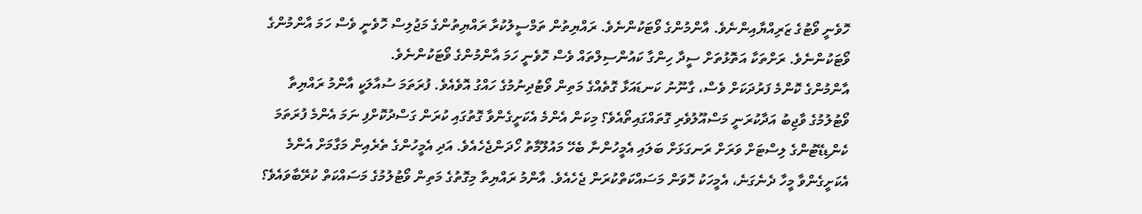ހޮވެނީ ވޯޓުގެ ޒަރިއްޔާއިންނެވެ. އާންމުންގެ ވޯޓަކުންނެވެ. ރައްޔިތުން ތަމްސީލުކުރާ ރައްޔިތުންގެ މަޖުލިސް ހޮވެނީ ވެސް ހަމަ އާންމުންގެ ވޯޓަކުންނެވެ. ރަށްތަކާ އަތޮޅުތަށް ސީދާ ހިންގާ ކައުންސިލްތައް ވެސް ހޮވެނީ ހަމަ އާންމުންގެ ވޯޓަކުންނެވެ.
އާންމުންގެ ކޮންމެ ފަރުދަކަށް ވެސް، ގާނޫނު ކަނޑައަޅާ ގޮތެއްގެ މަތިން ވޯޓުދިނުމުގެ ހައްގު އޮވެއެވެ. ފުރަތަމަ ސުއާލަކީ އާންމު ރައްޔިތާ ވޯޓުލުމުގެ ވާޖިބު އަދާކުރަނީ މަސްއޫލުވެރި ގޮތައްގައިތޯއެވެ؟ މިކަން އެންމެ އެކަށީގެންވާ ގޮތުގައި ކުރަން ގަސްދުކޮށްފި ނަމަ އެންމެ ފުރަތަމަ ކެންޑިޑޭޓުންގެ ލިސްޓަށް ވަރަށް ރަނގަޅަށް ބަލައި އެމީހުންނާ ބެހޭ މައުލޫމާތު ހޯދަންޖެހެއެވެ. އަދި އެމީހުންގެ ތެރެއިން މަގާމަށް އެންމެ އެކަށީގެންވާ މީހާ ދެނެގަނެ، އެމީހަކު ހޮވަން މަސައްކަތްކުރަން ޖެހެއެވެ. އާންމު ރައްޔިތާ މިގޮތުގެ މަތިން ވޯޓުލުމުގެ މަސައްކަތް ކުރޭބާވައެވެ؟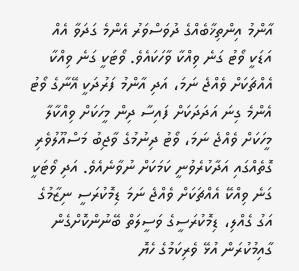އާންމު އިންތިޚާބެއްގެ ދުވަސްވަރު އެންމެ ގަދަވާ އެއް އަޑަކީ ވޯޓު ގަނެ ވިއްކާ ވާހަކައެވެ. ވޯޓަކީ ގަނެ ވިއްކާ އެއްޗަކަށް ވެއްޖެ ނަމަ، އަދި އާންމު ފަރުދަކީ އޭނާގެ ވޯޓު އެންމެ ގިނަ އަދަދަކަށް ފައިސާ ދިން މީހަކަށް ވިއްކާލާ މީހަކަށް ވެއްޖެ ނަމަ، ވޯޓު ދިނުމުގެ ވާޖިބު މަސްއޫލުވެރި ގޮތެއްގައި އަދާކުރެވުނީ ކަމަކަށް ނުވާނެއެވެ. އަދި ވޯޓަކީ ގަނެ ވިއްކޭ އެއްޗަކަށް ވެއްޖެ ނަމަ ޑިމޮކުރަސީ ނިޒާމުގެ އަގު ގެއްލި، ޑިމޮކުރަސީގެ ވަސީލަތް ބޭނުންކޮށްގެން ގާއިމުކުރަން އުޅޭ ވެރިކަމުގެ ހެޔޮ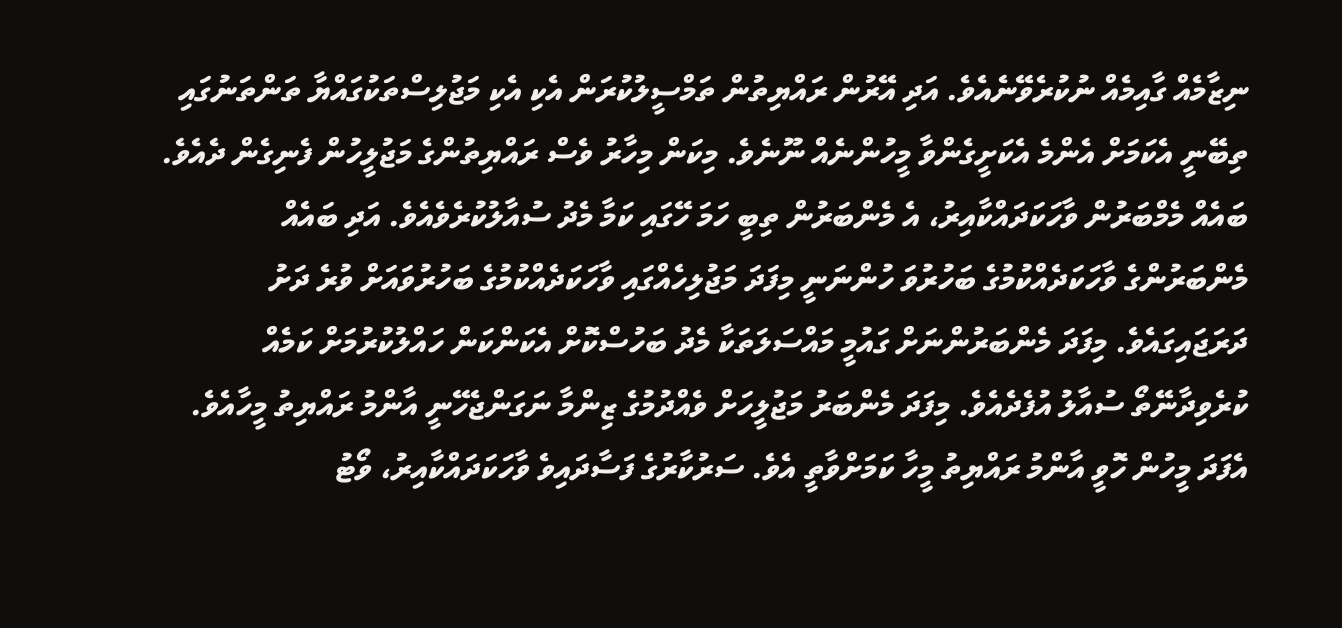ނިޒާމެއް ގާއިމެއް ނުކުރެވޭނެއެވެ. އަދި އޭރުން ރައްޔިތުން ތަމްސީލުކުރަން އެކި އެކި މަޖުލިސްތަކުގައްޔާ ތަންތަނުގައި ތިބޭނީ އެކަމަށް އެންމެ އެކަށީގެންވާ މީހުންނެއް ނޫނެވެ. މިކަން މިހާރު ވެސް ރައްޔިތުންގެ މަޖުލީހުން ފެނިގެން ދެއެވެ. ބައެއް މެމްބަރުން ވާހަކަދައްކާއިރު، އެ މެންބަރުން ތިބީ ހަމަ ހޭގައި ކަމާ މެދު ސުއާލުކުރެވެއެވެ. އަދި ބައެއް މެންބަރުންގެ ވާހަކަދެއްކުމުގެ ބަހުރުވަ ހުންނަނީ މިފަދަ މަޖުލިހެއްގައި ވާހަކަދެއްކުމުގެ ބަހުރުވައަށް ވުރެ ދަށު ދަރަޖައިގައެވެ. މިފަދަ މެންބަރުންނަށް ގައުމީ މައްސަލަތަކާ މެދު ބަހުސްކޮށް އެކަންކަން ހައްލުކުރުމަށް ކަމެއް ކުރެވިދާނޭތޯ ސުއާލު އުފެދެއެވެ. މިފަދަ މެންބަރު މަޖުލީހަށް ވެއްދުމުގެ ޒިންމާ ނަގަންޖެހޭނީ އާންމު ރައްޔިތު މީހާއެވެ. އެފަދަ މީހުން ހޮވީ އާންމު ރައްޔިތު މީހާ ކަމަށްވާތީ އެވެ. ސަރުކާރުގެ ފަސާދައިވެ ވާހަކަދައްކާއިރު، ވޯޓު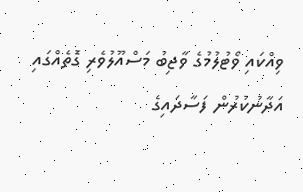ވިއްކައި ވޯޓުލުމުގެ ވާޖިބު މަސްއޫލުވެރި ގޮތެއްގައި އަދާނުކުރުން ފަސާދައިގެ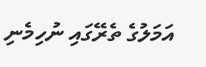އަމަލުގެ ތެރޭގައި ނުހިމެނި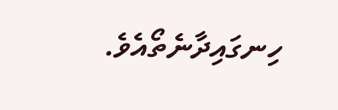ހިނގައިދާނެތޯއެވެ.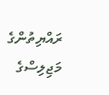ރައްޔިތުންގެ މަޖިލިސްގެ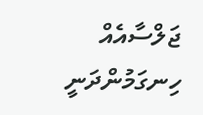ޖަލްސާއެއް ހިނގަމުންދަނީ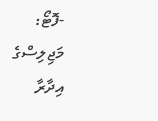-ފޮޓޯ: މަޖިލިސްގެ އިދާރާ